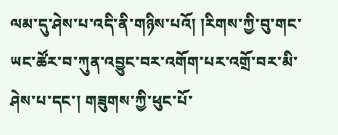ལམ་དུ་ཤེས་པ་འདི་ནི་གཉིས་པའོ། །རིགས་ཀྱི་བུ་གང་ཡང་ཚོར་བ་ཀུན་འབྱུང་བར་འགོག་པར་འགྲོ་བར་མི་ཤེས་པ་དང་། གཟུགས་ཀྱི་ཕུང་པོ་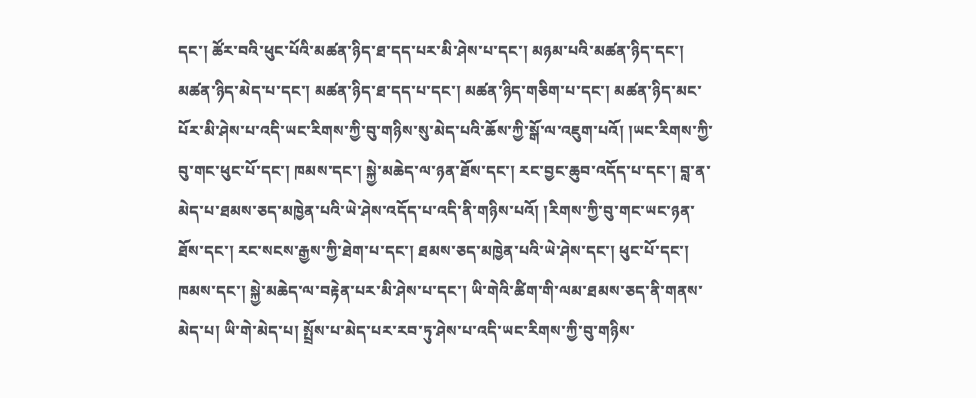དང་། ཚོར་བའི་ཕུང་པོའི་མཚན་ཉིད་ཐ་དད་པར་མི་ཤེས་པ་དང་། མཉམ་པའི་མཚན་ཉིད་དང་། མཚན་ཉིད་མེད་པ་དང་། མཚན་ཉིད་ཐ་དད་པ་དང་། མཚན་ཉིད་གཅིག་པ་དང་། མཚན་ཉིད་མང་པོར་མི་ཤེས་པ་འདི་ཡང་རིགས་ཀྱི་བུ་གཉིས་སུ་མེད་པའི་ཆོས་ཀྱི་སྒོ་ལ་འཇུག་པའོ། །ཡང་རིགས་ཀྱི་བུ་གང་ཕུང་པོ་དང་། ཁམས་དང་། སྐྱེ་མཆེད་ལ་ཉན་ཐོས་དང་། རང་བྱང་ཆུབ་འདོད་པ་དང་། བླ་ན་མེད་པ་ཐམས་ཅད་མཁྱེན་པའི་ཡེ་ཤེས་འདོད་པ་འདི་ནི་གཉིས་པའོ། །རིགས་ཀྱི་བུ་གང་ཡང་ཉན་ཐོས་དང་། རང་སངས་རྒྱས་ཀྱི་ཐེག་པ་དང་། ཐམས་ཅད་མཁྱེན་པའི་ཡེ་ཤེས་དང་། ཕུང་པོ་དང་། ཁམས་དང་། སྐྱེ་མཆེད་ལ་བརྟེན་པར་མི་ཤེས་པ་དང་། ཡི་གེའི་ཚིག་གི་ལམ་ཐམས་ཅད་ནི་གནས་མེད་པ། ཡི་གེ་མེད་པ། སྤྲོས་པ་མེད་པར་རབ་ཏུ་ཤེས་པ་འདི་ཡང་རིགས་ཀྱི་བུ་གཉིས་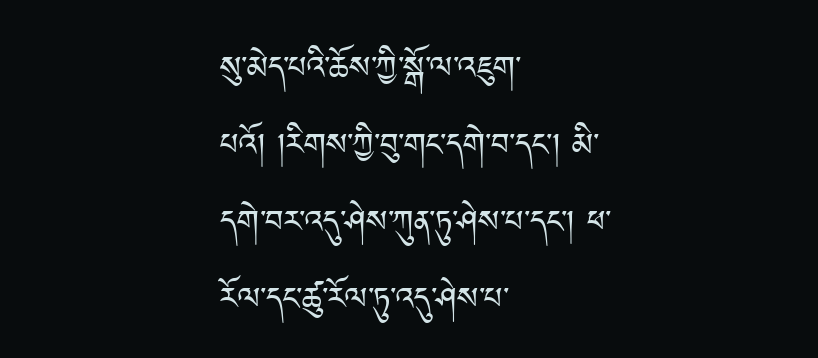སུ་མེད་པའི་ཆོས་ཀྱི་སྒོ་ལ་འཇུག་པའོ། །རིགས་ཀྱི་བུ་གང་དགེ་བ་དང་། མི་དགེ་བར་འདུ་ཤེས་ཀུན་ཏུ་ཤེས་པ་དང་། ཕ་རོལ་དང་ཚུ་རོལ་ཏུ་འདུ་ཤེས་པ་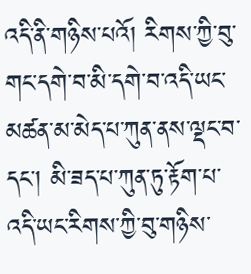འདི་ནི་གཉིས་པའོ། རིགས་ཀྱི་བུ་གང་དགེ་བ་མི་དགེ་བ་འདི་ཡང་མཚན་མ་མེད་པ་ཀུན་ནས་ལྡང་བ་དང་། མི་ཟད་པ་ཀུན་ཏུ་རྟོག་པ་འདི་ཡང་རིགས་ཀྱི་བུ་གཉིས་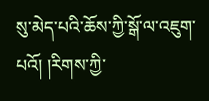སུ་མེད་པའི་ཆོས་ཀྱི་སྒོ་ལ་འཇུག་པའོ། །རིགས་ཀྱི་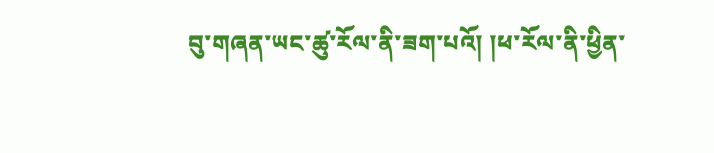བུ་གཞན་ཡང་ཚུ་རོལ་ནི་ཟག་པའོ། །ཕ་རོལ་ནི་ཕྱིན་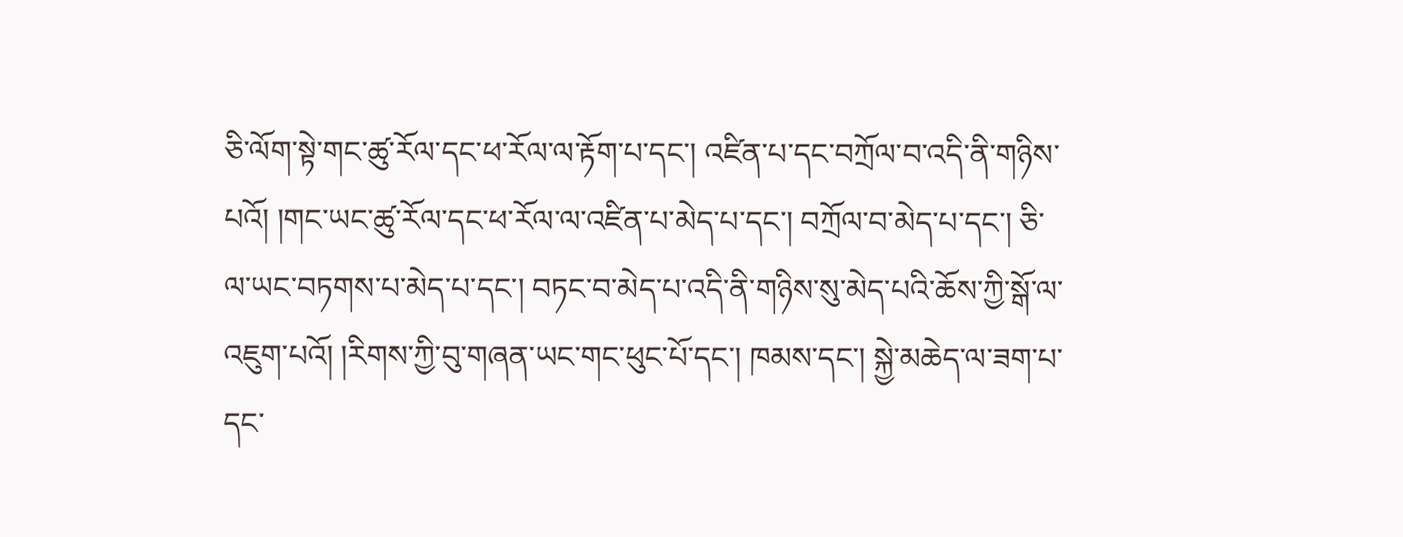ཅི་ལོག་སྟེ་གང་ཚུ་རོལ་དང་ཕ་རོལ་ལ་རྟོག་པ་དང་། འཛིན་པ་དང་བཀྲོལ་བ་འདི་ནི་གཉིས་པའོ། །གང་ཡང་ཚུ་རོལ་དང་ཕ་རོལ་ལ་འཛིན་པ་མེད་པ་དང་། བཀྲོལ་བ་མེད་པ་དང་། ཅི་ལ་ཡང་བཏགས་པ་མེད་པ་དང་། བཏང་བ་མེད་པ་འདི་ནི་གཉིས་སུ་མེད་པའི་ཆོས་ཀྱི་སྒོ་ལ་འཇུག་པའོ། །རིགས་ཀྱི་བུ་གཞན་ཡང་གང་ཕུང་པོ་དང་། ཁམས་དང་། སྐྱེ་མཆེད་ལ་ཟག་པ་དང་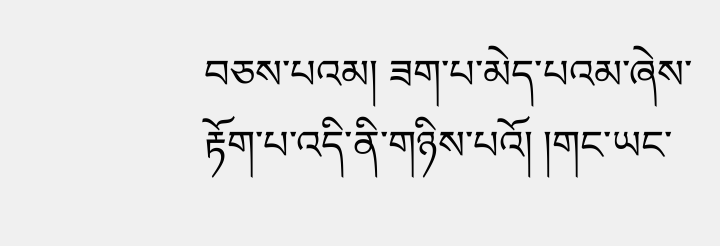བཅས་པའམ། ཟག་པ་མེད་པའམ་ཞེས་རྟོག་པ་འདི་ནི་གཉིས་པའོ། །གང་ཡང་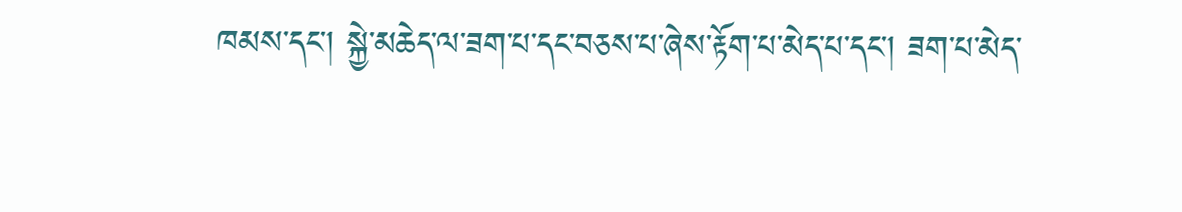ཁམས་དང་། སྐྱེ་མཆེད་ལ་ཟག་པ་དང་བཅས་པ་ཞེས་རྟོག་པ་མེད་པ་དང་། ཟག་པ་མེད་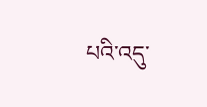པའི་འདུ་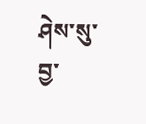ཤེས་སུ་བྱ་